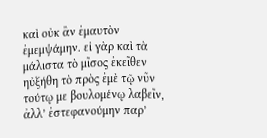καὶ οὐκ ἂν ἐμαυτὸν ἐμεμψάμην. εἰ γὰρ καὶ τὰ μάλιστα τὸ μῖσος ἐκεῖθεν ηὐξήθη τὸ πρὸς ἐμὲ τῷ νῦν τούτῳ με βουλομένῳ λαβεῖν, ἀλλ’ ἐστεφανούμην παρ’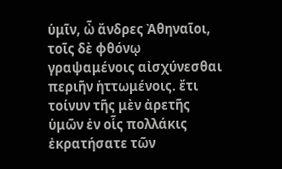ὑμῖν, ὦ ἄνδρες Ἀθηναῖοι, τοῖς δὲ φθόνῳ γραψαμένοις αἰσχύνεσθαι περιῆν ἡττωμένοις. ἔτι τοίνυν τῆς μὲν ἀρετῆς ὑμῶν ἐν οἷς πολλάκις ἐκρατήσατε τῶν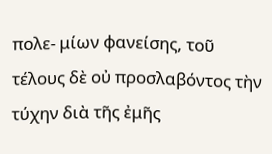πολε- μίων φανείσης, τοῦ τέλους δὲ οὐ προσλαβόντος τὴν τύχην διὰ τῆς ἐμῆς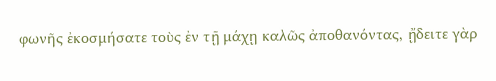φωνῆς ἐκοσμήσατε τοὺς ἐν τῇ μάχῃ καλῶς ἀποθανόντας, ᾔδειτε γὰρ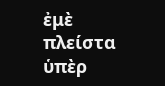ἐμὲ πλείστα ὑπὲρ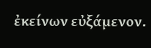ἐκείνων εὐξάμενον.